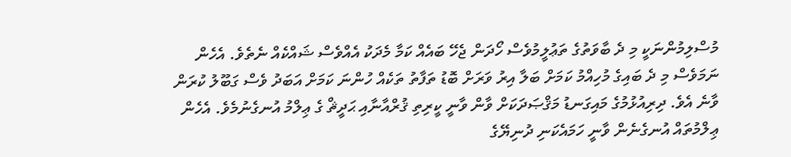މުސްލިމުންނަކީ މި ދެ ބާވަތުގެ ތަޢުލީމުވެސް ހޯދަން ޖެހޭ ބައެއް ކަމާ މެދަކު އެއްވެސް ޝައްކެއް ނެތެވެ. އެހެން ނަމަވެސް މި ދެ ބައިގެ މުހިއްމު ކަމަށް ބަލާ އިރު ވަރަށް ބޮޑު ތަފާތު ތަކެއް ހުންނަ ކަމަށް އަބަދު ވެސް ގަބޫލު ކުރަން ވާނެ އެވެ. ދިރިއުޅުމުގެ މައިގަނޑު މަޤްޞަދަކަށް ވާން ވާނީ ކީރިތި ޤުރްއާނާއި ޙަދީޘް ގެ ޢިލްމު އުނގެނުމެވެ. އެހެން ޢިލްމުތައް އުނގެނެން ވާނީ ހަމައެކަނި ދުނިޔޭގެ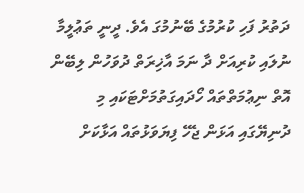ދަތުރު ފަހި ކުރުމުގެ ބޭނުމުގަ އެވެ. ދީނީ ތަޢުލީމާ ނުލައި ކުރިއަށް ދާ ނަމަ އާޚިރަތް ދުވަހުން ލިބޭން އޮތް ނިޢުމަތްތައް ހޯދައިގަތުމަށްޓަކައި މި ދުނިޔޭގައި އަޅަން ޖެހޭ ފިޔަވަޅުތައް އަޅާކަށް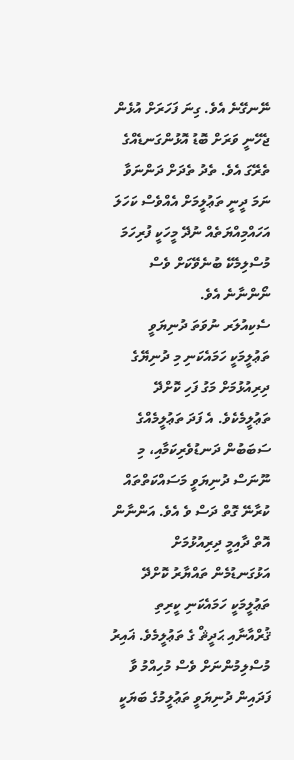ނޭނގޭނެ އެވެ. ގިނަ ފަހަރަށް އުޅެން ޖެހޭނީ ވަރަށް ބޮޑު އޮޅުންގަނޑެއްގެ ތެރޭގަ އެވެ. ތެދު ތެދަށް ދަންނަވާ ނަމަ ދީނީ ތަޢުލީމަށް އެއްވެސް ކަހަލަ އަހައްމިއްޔަތެއް ނުދޭ މީހަކީ ފުރިހަމަ މުސްލިމެކޭ ބުނެވޭކަށް ވެސް ނޯންނާނެ އެވެ.
ސެކިއުލަރ ނުވަތަ ދުނިޔަވީ ތަޢުލީމަކީ ހަމައެކަނި މި ދުނިޔޭގެ ދިރިއުޅުމަށް މަގު ފަހި ކޮށްދޭ ތަޢުލީމެކެވެ. އެ ފަދަ ތަޢުލީމެއްގެ ސަބަބުން ދަނޑުވެރިކަމާއި، މި ނޫނަސް ދުނިޔަވީ މަސައްކަތްތައް ކުރާނޭ ގޮތް ދަސް ވެ އެވެ. އަންނާން އޮތް ދާއިމީ ދިރިއުޅުމަށް އަޅުގަނޑުމެން ތައްޔާރު ކޮށްދޭ ތަޢުލީމަކީ ހަމައެކަނި ކީރިތި ޤުރްއާނާއި ޙަދީޘް ގެ ތަޢުލީމެވެ. ޣައިރު މުސްލިމުންނަށް ވެސް މުހިއްމު ވާ ފަދައިން ދުނިޔަވީ ތަޢުލީމުގެ ބަޔަކީ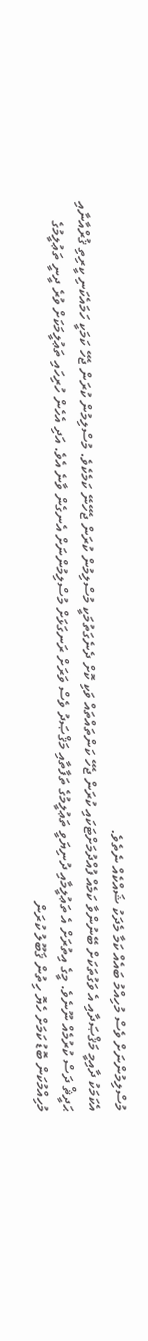މުސްލިމުންނަށް ވެސް މުހިއްމު ބައެއް ކަމާ މެދަކު ޝައްކެއް ނެތެވެ.
އެކަމަކު ދާއިމީ މަޤްޞަދާއި އެ ވަގުތަކަށް ބޭނުންވާ ކަމެއް ފުއްދުމަށްޓަކައި ކުރަން ޖެހޭ ކަންތައްތައް ވަކި ކޮށް ދެނެގަތުމަކީ މުސްލިމުން ކުރަން ޖެހޭނޭ ކަމެކެވެ. މުސްލިމުން ކުރަން ޖެހޭ ކަމަކީ ހަމައެކަނި ކީރިތި ޤުރްއާނާއި ޙަދީޘް ދަސް ކުރުމެއް ނޫނެވެ. މީގެ އިތުރަށް އެ ތަޢުލީމާއި ދުނިޔަވީ ތަޢުލީމުގެ ތަފާތާއި މަޤްޞަދު ވެސް ވަރަށް ރަނގަޅަށް މުސްލިމުންނަށް އެނގެން ވާނެ އެވެ. އަދި އެހެން ހުރިހައި ތަޢުލީމަކަށް ވުރެ ދީނީ ތަޢުލީމުގެ މުހިއްމުކަން ބޮޑު ކަމަށް ހެޔޮ ހިތުން ޤަބޫލު ކުރަން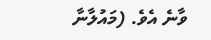ވާނެ އެވެ. (މައުލާނާ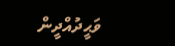ވަޙީދުއްދީން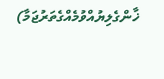ޚާންގެލިޔުއްވުމެއްގެތަރުޖަމާ)